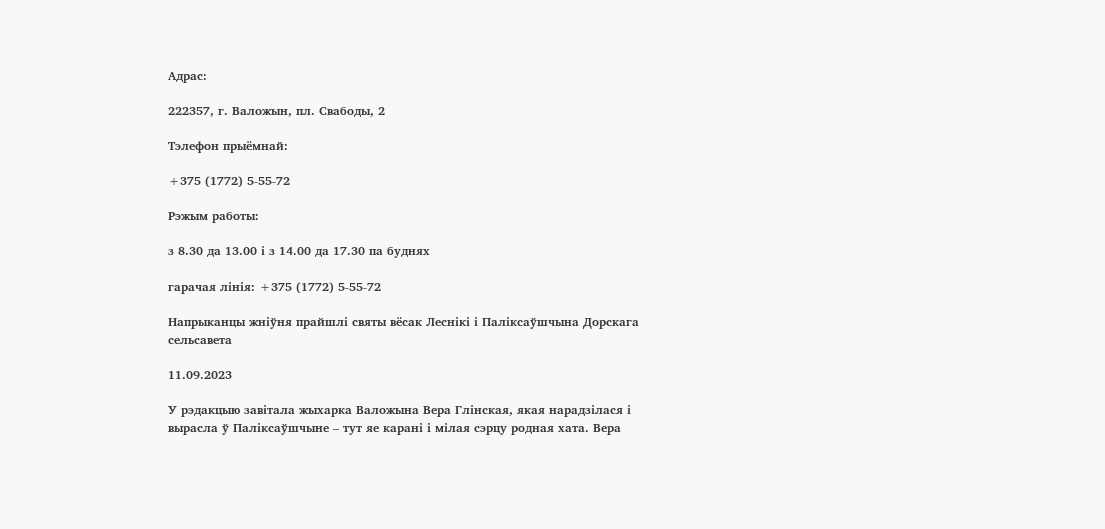Адрас:

222357, г. Валожын, пл. Свабоды, 2

Тэлефон прыёмнай:

+375 (1772) 5-55-72

Рэжым работы:

з 8.30 да 13.00 і з 14.00 да 17.30 па буднях

гарачая лінія: +375 (1772) 5-55-72

Напрыканцы жніўня прайшлі святы вёсак Леснікі і Паліксаўшчына Дорскага сельсавета

11.09.2023

У рэдакцыю завітала жыхарка Валожына Вера Глінская, якая нарадзілася і вырасла ў Паліксаўшчыне – тут яе карані і мілая сэрцу родная хата. Вера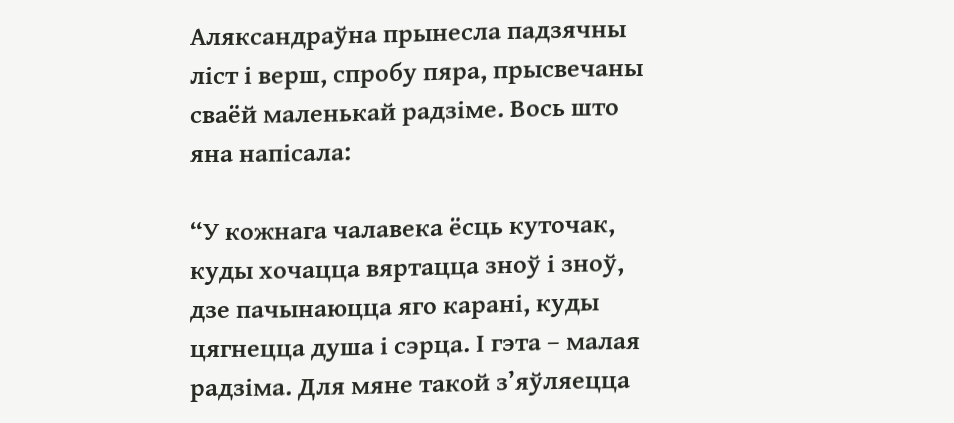Аляксандраўна прынесла падзячны ліст і верш, спробу пяра, прысвечаны сваёй маленькай радзіме. Вось што яна напісала:

“У кожнага чалавека ёсць куточак, куды хочацца вяртацца зноў і зноў, дзе пачынаюцца яго карані, куды цягнецца душа і сэрца. І гэта – малая радзіма. Для мяне такой з’яўляецца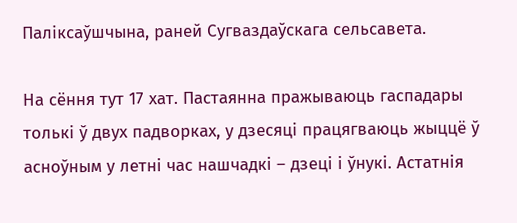Паліксаўшчына, раней Сугваздаўскага сельсавета.

На сёння тут 17 хат. Пастаянна пражываюць гаспадары толькі ў двух падворках, у дзесяці працягваюць жыццё ў асноўным у летні час нашчадкі – дзеці і ўнукі. Астатнія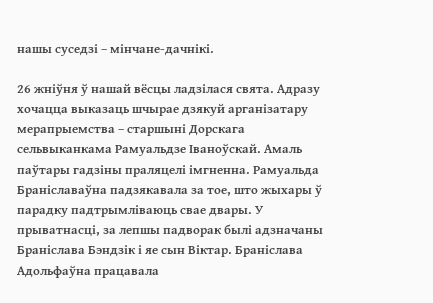нашы суседзі – мінчане-дачнікі.

26 жніўня ў нашай вёсцы ладзілася свята. Адразу хочацца выказаць шчырае дзякуй арганізатару мерапрыемства – старшыні Дорскага сельвыканкама Рамуальдзе Іваноўскай. Амаль паўтары гадзіны праляцелі імгненна. Рамуальда Браніславаўна падзякавала за тое, што жыхары ў парадку падтрымліваюць свае двары. У прыватнасці, за лепшы падворак былі адзначаны Браніслава Бэндзік і яе сын Віктар. Браніслава Адольфаўна працавала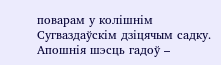поварам у колішнім Сугваздаўскім дзіцячым садку. Апошнія шэсць гадоў –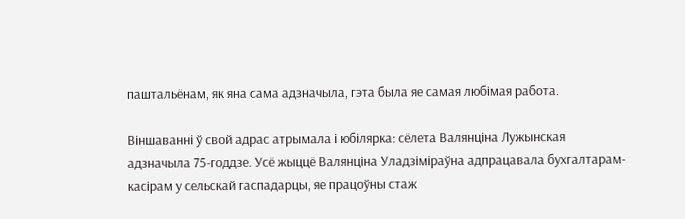паштальёнам, як яна сама адзначыла, гэта была яе самая любімая работа.

Віншаванні ў свой адрас атрымала і юбілярка: сёлета Валянціна Лужынская адзначыла 75-годдзе. Усё жыццё Валянціна Уладзіміраўна адпрацавала бухгалтарам-касірам у сельскай гаспадарцы, яе працоўны стаж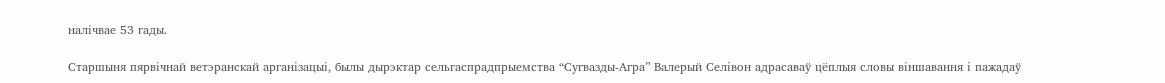налічвае 53 гады.

Старшыня пярвічнай ветэранскай арганізацыі, былы дырэктар сельгаспрадпрыемства “Сугвазды-Агра” Валерый Селівон адрасаваў цёплыя словы віншавання і пажадаў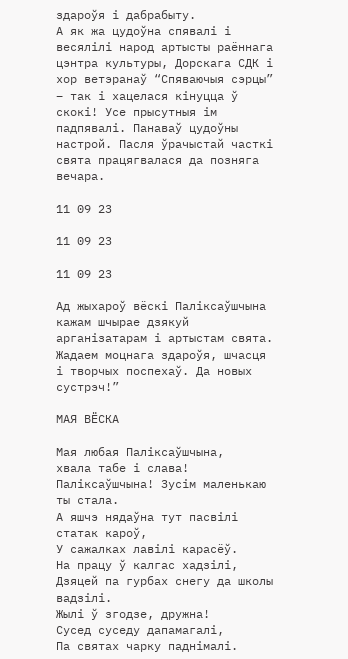здароўя і дабрабыту.
А як жа цудоўна спявалі і весялілі народ артысты раённага цэнтра культуры, Дорскага СДК і хор ветэранаў “Спяваючыя сэрцы” – так і хацелася кінуцца ў скокі! Усе прысутныя ім падпявалі. Панаваў цудоўны настрой. Пасля ўрачыстай часткі свята працягвалася да позняга вечара.

11 09 23

11 09 23

11 09 23

Ад жыхароў вёскі Паліксаўшчына кажам шчырае дзякуй арганізатарам і артыстам свята. Жадаем моцнага здароўя, шчасця і творчых поспехаў. Да новых сустрэч!”

МАЯ ВЁСКА

Мая любая Паліксаўшчына,
хвала табе і слава!
Паліксаўшчына! Зусім маленькаю
ты стала.
А яшчэ нядаўна тут пасвілі статак кароў,
У сажалках лавілі карасёў.
На працу ў калгас хадзілі,
Дзяцей па гурбах снегу да школы вадзілі.
Жылі ў згодзе, дружна!
Сусед суседу дапамагалі,
Па святах чарку паднімалі.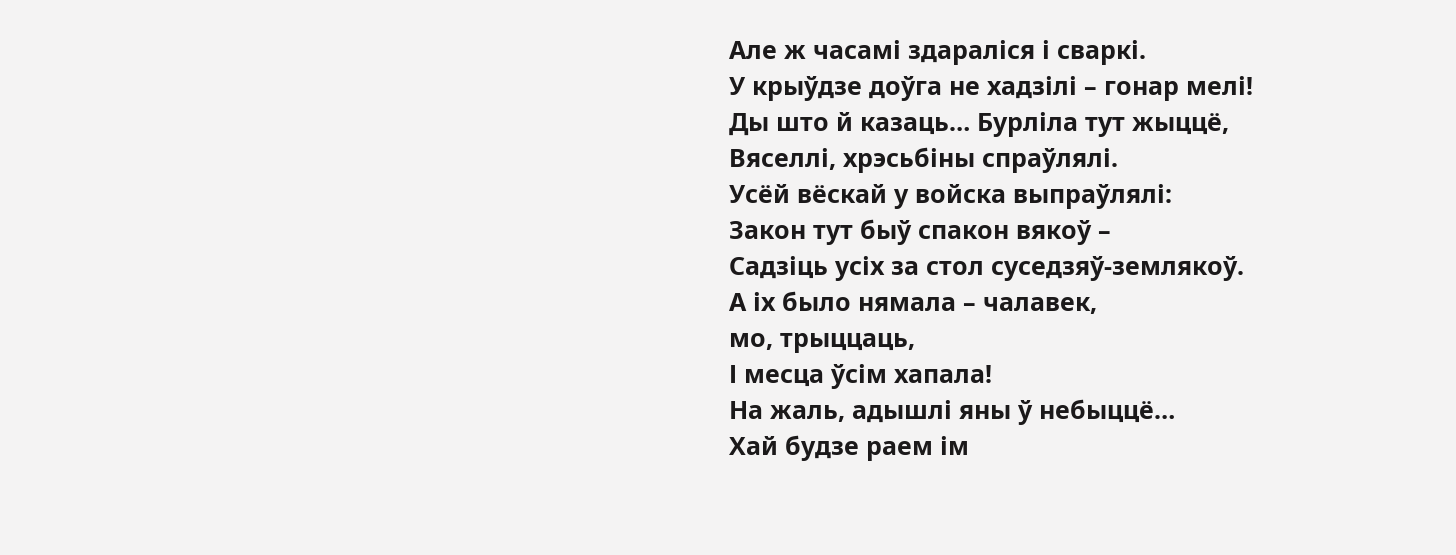Але ж часамі здараліся і сваркі.
У крыўдзе доўга не хадзілі – гонар мелі!
Ды што й казаць… Бурліла тут жыццё,
Вяселлі, хрэсьбіны спраўлялі.
Усёй вёскай у войска выпраўлялі:
Закон тут быў спакон вякоў –
Садзіць усіх за стол суседзяў-землякоў.
А іх было нямала – чалавек,
мо, трыццаць,
І месца ўсім хапала!
На жаль, адышлі яны ў небыццё…
Хай будзе раем ім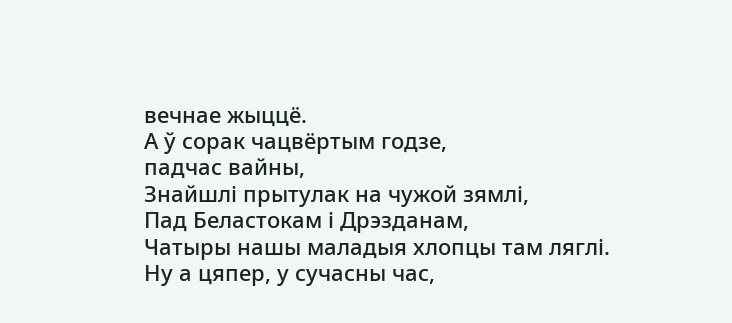вечнае жыццё.
А ў сорак чацвёртым годзе,
падчас вайны,
Знайшлі прытулак на чужой зямлі,
Пад Беластокам і Дрэзданам,
Чатыры нашы маладыя хлопцы там ляглі.
Ну а цяпер, у сучасны час,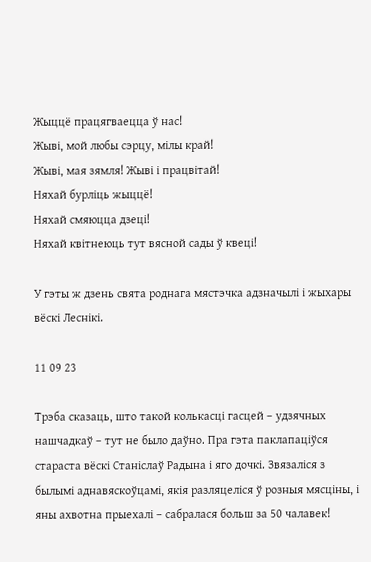Жыццё працягваецца ў нас!
Жыві, мой любы сэрцу, мілы край!
Жыві, мая зямля! Жыві і працвітай!
Няхай бурліць жыццё!
Няхай смяюцца дзеці!
Няхай квітнеюць тут вясной сады ў квеці!

У гэты ж дзень свята роднага мястэчка адзначылі і жыхары вёскі Леснікі.

11 09 23

Трэба сказаць, што такой колькасці гасцей – удзячных нашчадкаў – тут не было даўно. Пра гэта паклапаціўся стараста вёскі Станіслаў Радына і яго дочкі. Звязаліся з былымі аднавяскоўцамі, якія разляцеліся ў розныя мясціны, і яны ахвотна прыехалі – сабралася больш за 50 чалавек!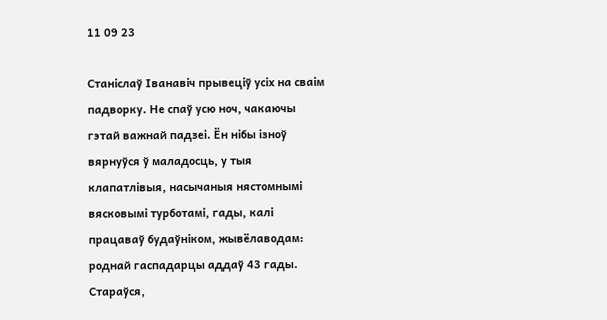11 09 23

Станіслаў Іванавіч прывеціў усіх на сваім падворку. Не спаў усю ноч, чакаючы гэтай важнай падзеі. Ён нібы ізноў вярнуўся ў маладосць, у тыя клапатлівыя, насычаныя нястомнымі вясковымі турботамі, гады, калі працаваў будаўніком, жывёлаводам: роднай гаспадарцы аддаў 43 гады. Стараўся,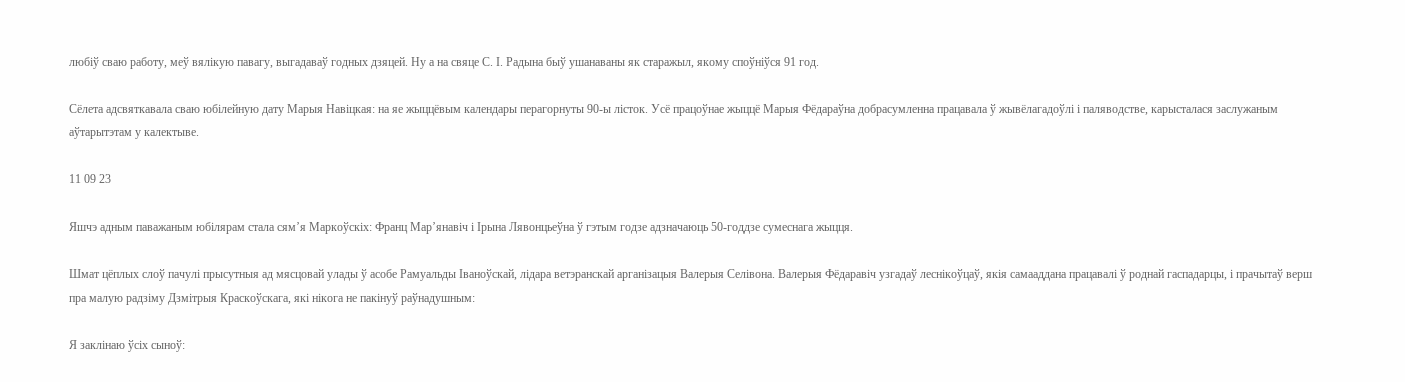любіў сваю работу, меў вялікую павагу, выгадаваў годных дзяцей. Ну а на свяце С. І. Радына быў ушанаваны як старажыл, якому споўніўся 91 год.

Сёлета адсвяткавала сваю юбілейную дату Марыя Навіцкая: на яе жыццёвым календары перагорнуты 90-ы лісток. Усё працоўнае жыццё Марыя Фёдараўна добрасумленна працавала ў жывёлагадоўлі і паляводстве, карысталася заслужаным аўтарытэтам у калектыве.

11 09 23

Яшчэ адным паважаным юбілярам стала сям’я Маркоўскіх: Франц Мар’янавіч і Ірына Лявонцьеўна ў гэтым годзе адзначаюць 50-годдзе сумеснага жыцця.

Шмат цёплых слоў пачулі прысутныя ад мясцовай улады ў асобе Рамуальды Іваноўскай, лідара ветэранскай арганізацыя Валерыя Селівона. Валерыя Фёдаравіч узгадаў леснікоўцаў, якія самааддана працавалі ў роднай гаспадарцы, і прачытаў верш пра малую радзіму Дзмітрыя Краскоўскага, які нікога не пакінуў раўнадушным:

Я заклінаю ўсіх сыноў: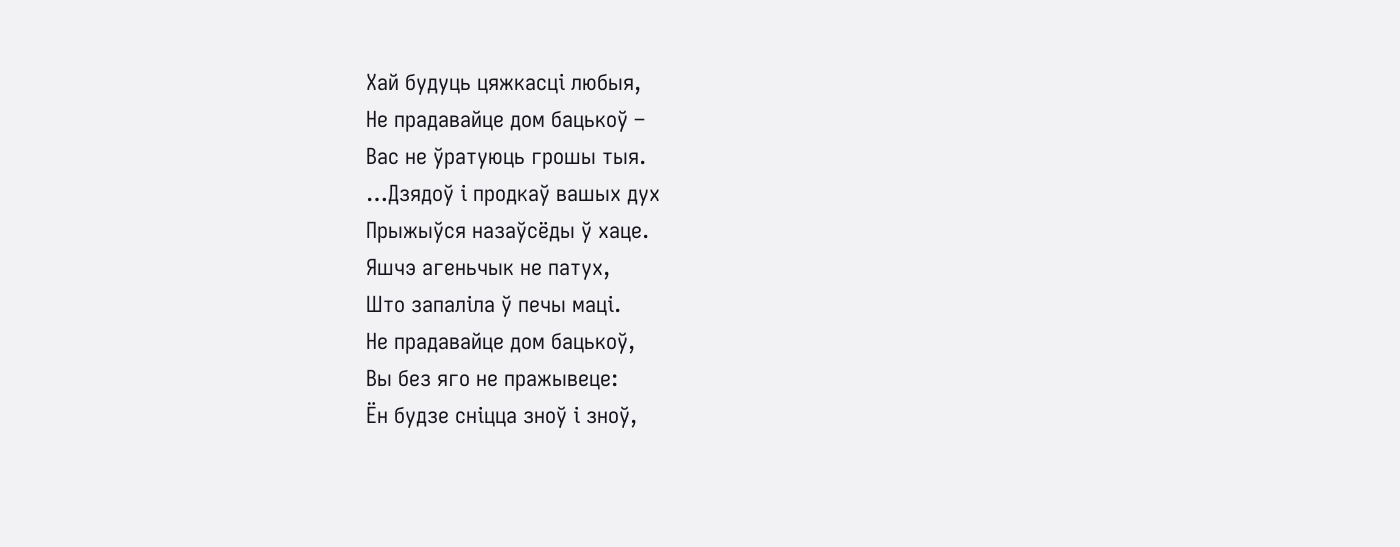Хай будуць цяжкасці любыя,
Не прадавайце дом бацькоў –
Вас не ўратуюць грошы тыя.
…Дзядоў і продкаў вашых дух
Прыжыўся назаўсёды ў хаце.
Яшчэ агеньчык не патух,
Што запаліла ў печы маці.
Не прадавайце дом бацькоў,
Вы без яго не пражывеце:
Ён будзе сніцца зноў і зноў,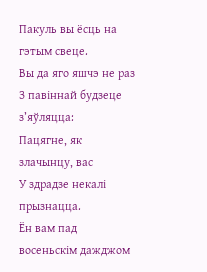Пакуль вы ёсць на гэтым свеце.
Вы да яго яшчэ не раз
З павіннай будзеце з’яўляцца:
Пацягне, як злачынцу, вас
У здрадзе некалі прызнацца.
Ён вам пад восеньскім дажджом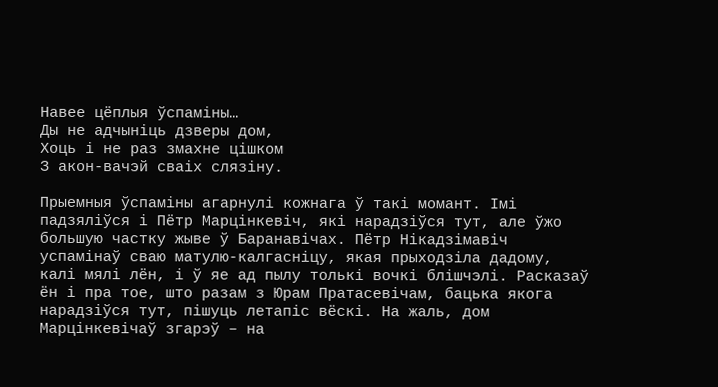Навее цёплыя ўспаміны…
Ды не адчыніць дзверы дом,
Хоць і не раз змахне цішком
З акон-вачэй сваіх слязіну.

Прыемныя ўспаміны агарнулі кожнага ў такі момант. Імі падзяліўся і Пётр Марцінкевіч, які нарадзіўся тут, але ўжо большую частку жыве ў Баранавічах. Пётр Нікадзімавіч успамінаў сваю матулю-калгасніцу, якая прыходзіла дадому, калі мялі лён, і ў яе ад пылу толькі вочкі блішчэлі. Расказаў ён і пра тое, што разам з Юрам Пратасевічам, бацька якога нарадзіўся тут, пішуць летапіс вёскі. На жаль, дом Марцінкевічаў згарэў – на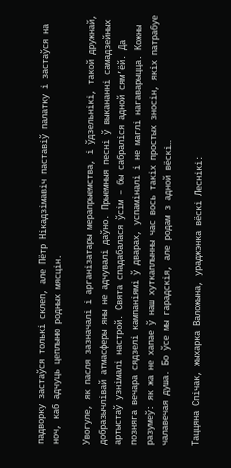падворку застаўся толькі склеп, але Пётр Нікадзімавіч паставіў палатку і застаўся на ноч, каб адчуць цеплыню родных мясцін.

Увогуле, як пасля зазначалі і арганізатары мерапрыемства, і ўдзельнікі, такой дружнай, добразычлівай атмасферы яны не адчувалі даўно. Прыемныя песні ў выкананні самадзейных артыстаў узнімалі настрой. Свята спадабалася ўсім – бы сабраліся адной сям’ёй. Да позняга вечара сядзелі кампаніямі ў дварах, успаміналі і не маглі нагаварыцца. Кожны разумеў: як жа не хапае ў наш хуткаплынны час вось такіх простых зносін, якіх патрабуе чалавечая душа. Бо ўсе мы гарадскія, але родам з адной вёскі…

Таццяна Спічак, жыхарка Валожына, ураджэнка вёскі Леснікі: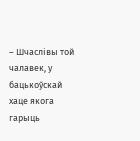– Шчаслівы той чалавек, у бацькоўскай хаце якога гарыць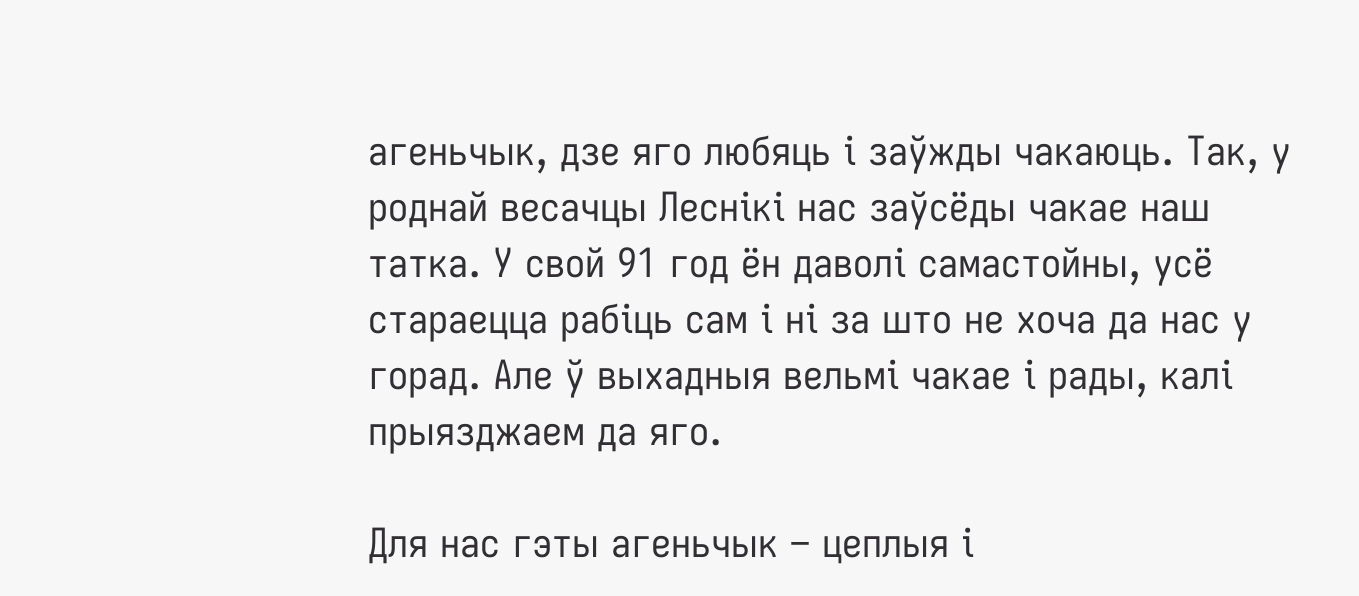агеньчык, дзе яго любяць і заўжды чакаюць. Так, у роднай весачцы Леснікі нас заўсёды чакае наш татка. У свой 91 год ён даволі самастойны, усё стараецца рабіць сам і ні за што не хоча да нас у горад. Але ў выхадныя вельмі чакае і рады, калі прыязджаем да яго.

Для нас гэты агеньчык – цеплыя і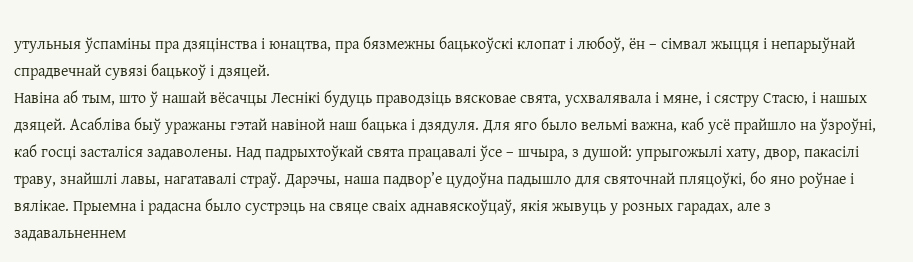утульныя ўспаміны пра дзяцінства і юнацтва, пра бязмежны бацькоўскі клопат і любоў, ён – сімвал жыцця і непарыўнай спрадвечнай сувязі бацькоў і дзяцей.
Навіна аб тым, што ў нашай вёсачцы Леснікі будуць праводзіць вясковае свята, усхвалявала і мяне, і сястру Стасю, і нашых дзяцей. Асабліва быў уражаны гэтай навіной наш бацька і дзядуля. Для яго было вельмі важна, каб усё прайшло на ўзроўні, каб госці засталіся задаволены. Над падрыхтоўкай свята працавалі ўсе – шчыра, з душой: упрыгожылі хату, двор, пакасілі траву, знайшлі лавы, нагатавалі страў. Дарэчы, наша падвор’е цудоўна падышло для святочнай пляцоўкі, бо яно роўнае і вялікае. Прыемна і радасна было сустрэць на свяце сваіх аднавяскоўцаў, якія жывуць у розных гарадах, але з задавальненнем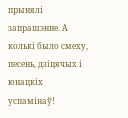прынялі запрашэнне. А колькі было смеху, песень, дзіцячых і юнацкіх успамінаў!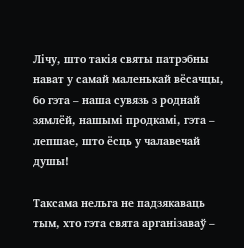Лічу, што такія святы патрэбны нават у самай маленькай вёсачцы, бо гэта – наша сувязь з роднай зямлёй, нашымі продкамі, гэта – лепшае, што ёсць у чалавечай душы!

Таксама нельга не падзякаваць тым, хто гэта свята арганізаваў –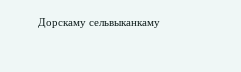Дорскаму сельвыканкаму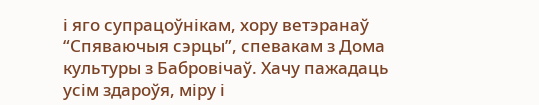і яго супрацоўнікам, хору ветэранаў “Спяваючыя сэрцы”, спевакам з Дома культуры з Бабровічаў. Хачу пажадаць усім здароўя, міру і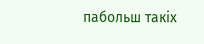пабольш такіх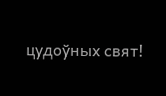цудоўных свят!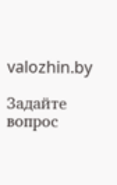valozhin.by

Задайте вопрос